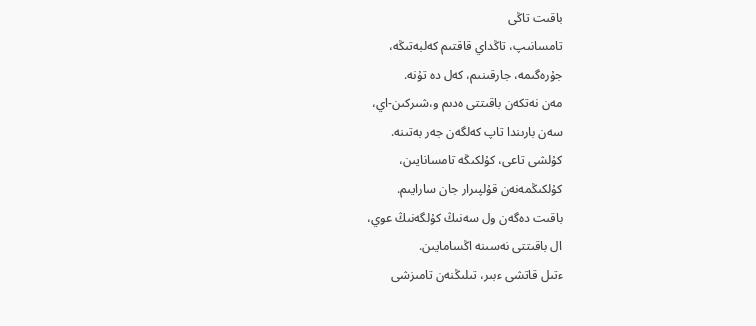باقىت تاڭى
تامسانىپ، تاڭداي قاقتىم كەلبەتىڭە،
جۇرەگىمە، جارقىنىم، كەل دە تۇنە.
مەن نەتكەن باقىتتى ەدىم و،شىركىن-اي،
سەن بارىندا تاپ كەلگەن جەر بەتىنە.
كۇلشى تاعى، كۇلكىڭە تامسانايىن،
كۇلكىڭمەنەن قۇلپىرار جان سارايىم.
باقىت دەگەن ول سەنىڭ كۇلگەنىڭ عوي،
ال باقىتتى نەسىنە اڭسامايىن.
ءتىل قاتشى ءبىر، تىلىڭنەن تامىزشى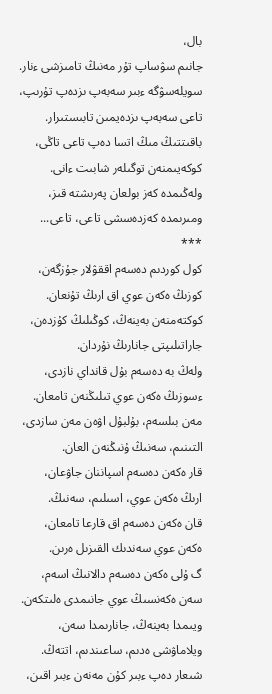بال،
جانىم سۋساپ تۇر مەنىڭ تامىزشى ءنار.
سويلەسۋگە ءبىر سەبەپ ىزدەپ تۇرىپ،
تاعى سەبەپ ىزدەيمىن تابىستىرار.
باقىتتىڭ مىڭ اتسا دەپ تاعى تاڭى،
كوكەيىمنەن توگىلەر شابىت ءانى.
ولەڭىمدە كەز بولعان پەرىشتە قىز،
ومىرىمدە كەزدەسشى تاعى، تاعى...
***
كول كوردىم دەسەم اققۋلار جۇزگەن،
كوزىڭ ەكەن عوي اق ارىڭ تۇنعان.
كوكتەمنەن بەينەڭ، كوڭىلىڭ كۇزدەن،
جاراتىلىپتى جانارىڭ نۇردان.
ولەڭ بە دەسەم بۇل قانداي نازدى،
ءسوزىڭ ەكەن عوي تىلىڭنەن تامعان.
مەن بىلسەم، بۇلبۇل اۋەن مەن سازدى،
التىنىم، سەنىڭ ۇنىڭنەن العان.
قار ەكەن دەسەم اسپاننان جاۋعان،
ارىڭ ەكەن عوي، اسىلىم، سەنىڭ.
قان ەكەن دەسەم اق قارعا تامعان،
ەكەن عوي سەندىك القىزىل ەرىن.
گ ۇلى ەكەن دەسەم دالانىڭ اسەم،
سەن ەكەنسىڭ عوي جانىمدى ەلىتكەن.
ويىمدا بەينەڭ، جانارىمدا سەن،
ويلاماۋشى ەدىم، ساعىندىم، اتتەڭ.
شىعار دەپ ءبىر كۇن مەنەن ءبىر اقىن،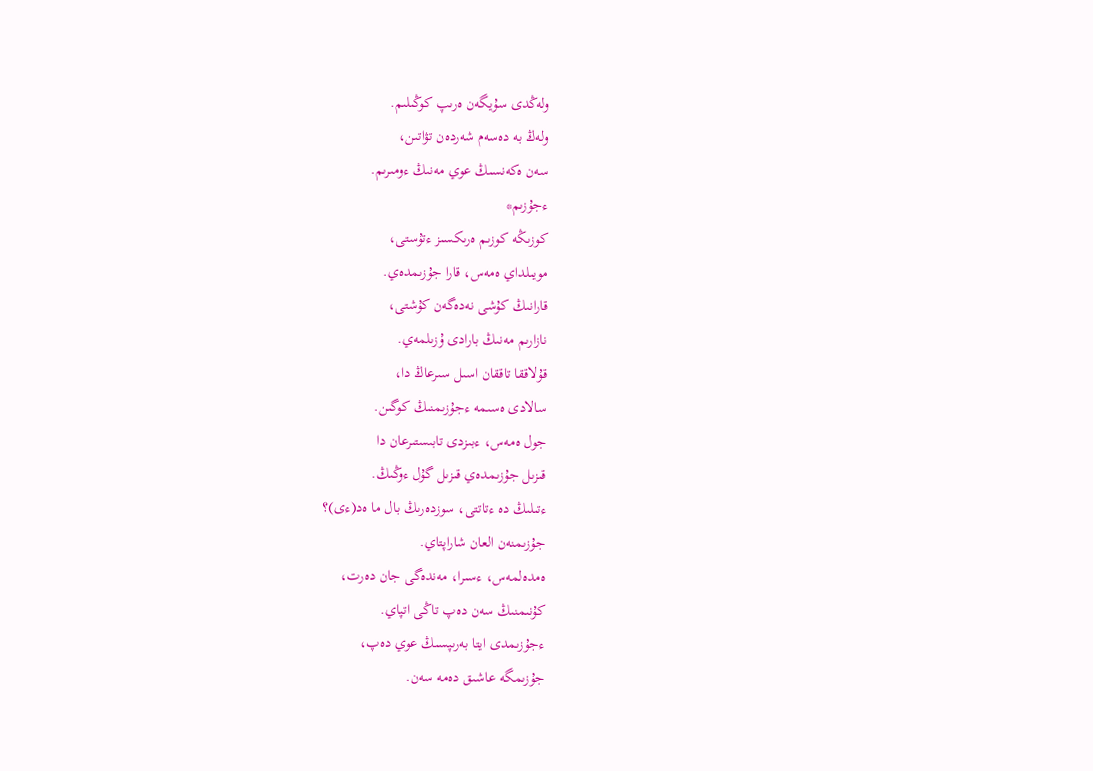ولەڭدى سۇيگەن ەرىپ كوڭىلىم.
ولەڭ بە دەسەم شەردەن تۋاتىن،
سەن ەكەنسىڭ عوي مەنىڭ ءومىرىم.
ءجۇزىم*
كوزىڭە كوزىم ەرىكسىز ءتۇستى،
مويىلداي ەمەس، قارا جۇزىمدەي.
قارانىڭ كۇشى نەدەگەن كۇشتى،
نازارىم مەنىڭ بارادى ۇزىلمەي.
قۇلاققا تاققان اسىل سىرعاڭ دا،
سالادى ەسىمە ءجۇزىمنىڭ كوگىن.
جول ەمەس، ءبىزدى تابىستىرعان دا
قىزىل جۇزىمدەي قىزىل گۇل ءوڭىڭ.
ءتىلىڭ دە ءتاتتى، سوزدەرىڭ بال ما ەد(ءى)؟
جۇزىمنەن العان شاراپتاي.
ەمدەلمەس، ءسىرا، مەندەگى جان دەرت،
كۇنىمنىڭ سەن دەپ تاڭى اتپاي.
ءجۇزىمدى ايتا بەرىپسىڭ عوي دەپ،
جۇزىمگە عاشىق دەمە سەن.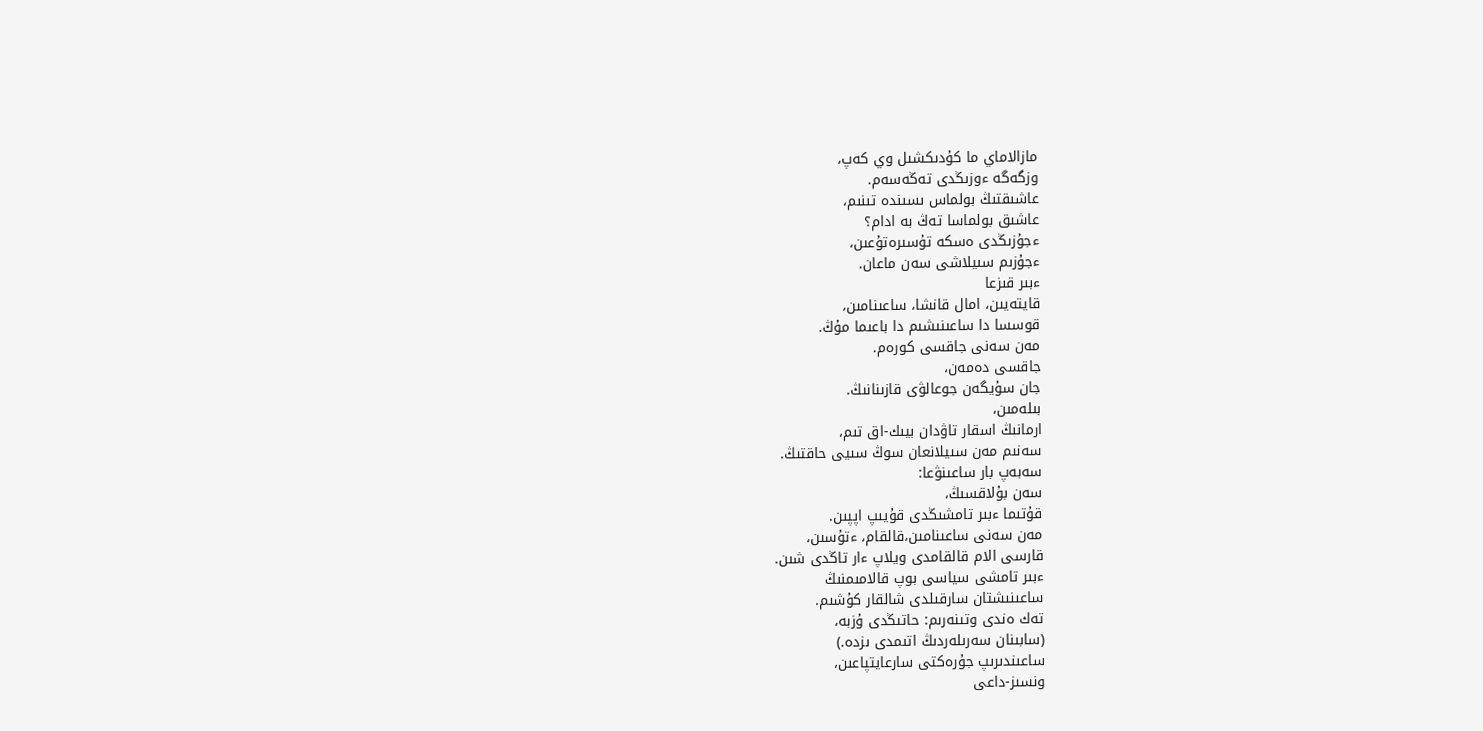مازالاماي ما كۇدىكشىل وي كەپ،
وزگەگە ءوزىڭدى تەڭەسەم.
عاشىقتىڭ بولماس ىسىندە تىنىم،
عاشىق بولماسا تەڭ بە ادام؟
ءجۇزىڭدى ەسكە تۇسىرەتۇعىن،
ءجۇزىم سىيلاشى سەن ماعان.
ءبىر قىزعا
قايتەيىن، امال قانشا، ساعىنامىن،
قوسسا دا ساعىنىشىم دا باعىما مۇڭ.
مەن سەنى جاقسى كورەم.
جاقسى دەمەن،
جان سۇيگەن جوعالۋى قازىنانىڭ.
بىلەمىن،
ارمانىڭ اسقار تاۋدان بيىك-اق تىم،
سەنىم مەن سىيلانعان سوڭ سىيى حاقتىڭ.
سەبەپ بار ساعىنۋعا:
سەن بۇلاقسىڭ،
قۇتىما ءبىر تامشىڭدى قۇيىپ اپپىن.
مەن سەنى ساعىنامىن،قالقام، ءتۇسىن،
قارسى الام قالقامدى ويلاپ ءار تاڭدى شىن.
ءبىر تامشى سياسى بوپ قالامىمنىڭ
ساعىنىشتان سارقىلدى شالقار كۇشىم.
تەك ەندى وتىنەرىم: حاتىڭدى ۇزبە،
(سابىنان سەرىلەردىڭ اتىمدى ىزدە.)
ساعىندىرىپ جۇرەكتى سارعايتپاعىن،
ونسىز-داعى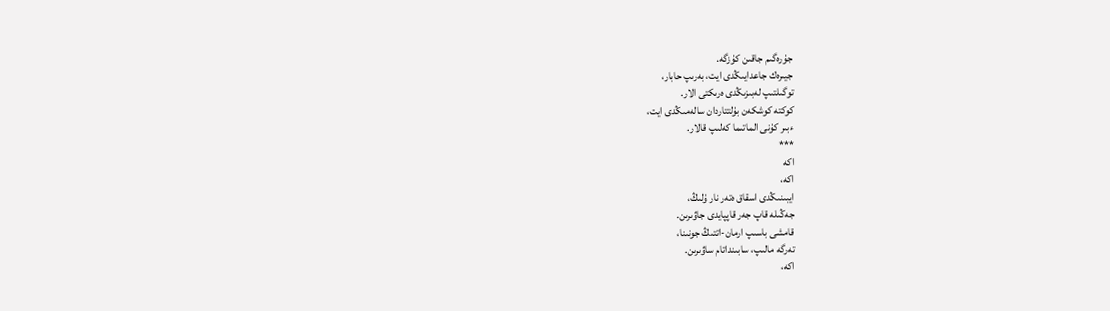جۇرەگىم جاقىن كۇزگە.
جيىرەك جاعدايىڭدى ايت، بەرىپ حابار،
توگىلتىپ لەبىزىڭدى ەرىكتى الار.
كوكتە كوشكەن بۇلتتاردان سالەمىڭدى ايت،
ءبىر كۇنى الماتىما كەلىپ قالار.
***
اكە
اكە،
ايبىنىڭدى اسقاق ەتەر نار ۇلىڭ،
جەڭىلە قاپ جەر قاپپايدى جاۋىرىن.
قامشى باسىپ ارمان-اتتىڭ جونىنا،
تەرگە مالىپ، سابىنداتام ساۋىرىن.
اكە،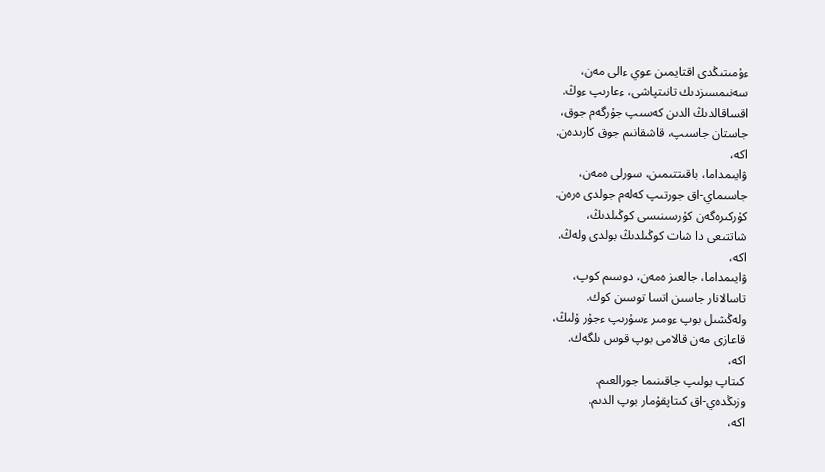ءۇمىتىڭدى اقتايمىن عوي ءالى مەن،
سەنىمسىزدىك تانىتپاشى، ءعارىپ ءوڭ.
اقساقالدىڭ الدىن كەسىپ جۇرگەم جوق،
جاستان جاسىپ، قاشقانىم جوق كارىدەن.
اكە،
ۋايىمداما، باقىتتىمىن، سورلى ەمەن،
جاسىماي-اق جورتىپ كەلەم جولدى ەرەن.
كۇركىرەگەن كۇرسىنىسى كوڭىلدىڭ،
شاتتىعى دا شات كوڭىلدىڭ بولدى ولەڭ.
اكە،
ۋايىمداما، جالعىز ەمەن، دوسىم كوپ،
تاسالانار جاسىن اتسا توسىن كوك.
ولەڭشىل بوپ ءومىر ءسۇرىپ ءجۇر ۇلىڭ،
قاعازى مەن قالامى بوپ قوس ىلگەك.
اكە،
كىتاپ بولىپ جاقىنىما جورالعىم.
وزىڭدەي-اق كىتاپقۇمار بوپ الدىم.
اكە،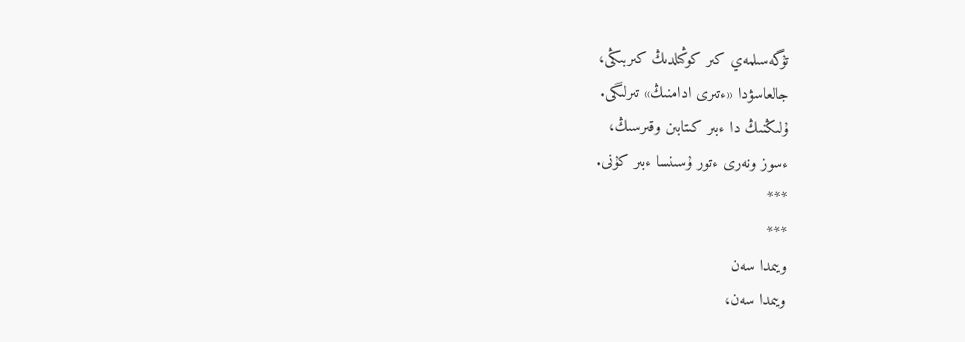تۇگەسىلمەي كىر كوڭىلدىڭ كىربىڭى،
جالعاسۋدا «ءتىرى ادامنىڭ» تىرلىگى.
ۇلىڭنىڭ دا ءبىر كىتابىن وقىرسىڭ،
ءسوز ونەرى ءتور ۇسىنسا ءبىر كۇنى.
***
***
ويىمدا سەن
ويىمدا سەن،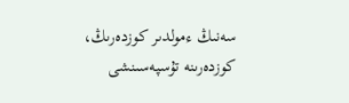سەنىڭ ءمولدىر كوزدەرىڭ،
كوزدەرىنە تۇسپەسىنشى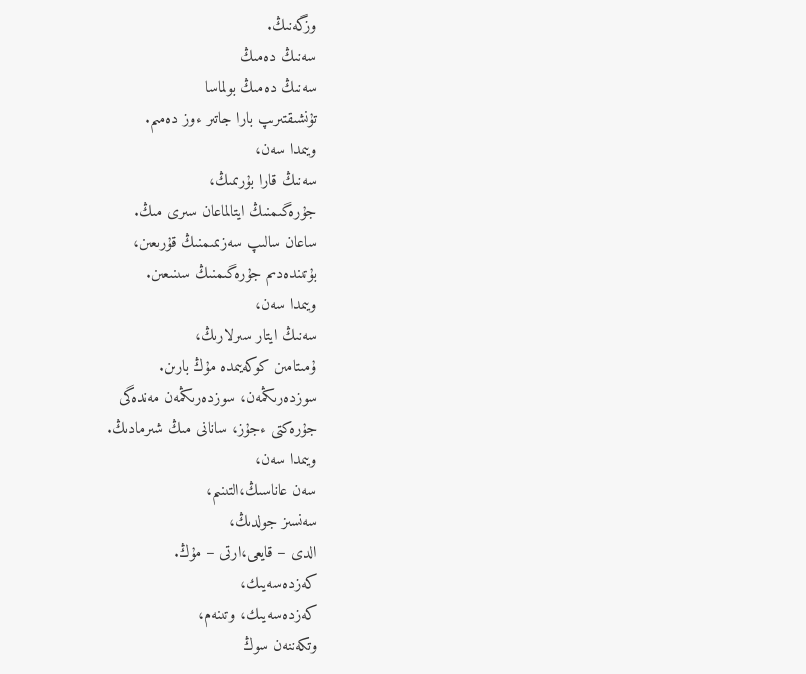وزگەنىڭ.
سەنىڭ دەمىڭ
سەنىڭ دەمىڭ بولماسا
تۇنشىقتىرىپ بارا جاتىر ءوز دەمىم.
ويىمدا سەن،
سەنىڭ قارا بۇرىمىڭ،
جۇرەگىمنىڭ ايتالماعان سىرى مىڭ.
ساعان سالىپ سەزىمىمنىڭ قۇرىعىن،
بۇتىندەدىم جۇرەگىمنىڭ سىنىعىن.
ويىمدا سەن،
سەنىڭ ايتار سىرلارىڭ،
ۇمىتامىن كوكەيىمدە مۇڭ بارىن.
سوزدەرىڭمەن، سوزدەرىڭمەن مەندەگى
جۇرەكتى ءجۇز، سانانى مىڭ شىرمادىڭ.
ويىمدا سەن،
سەن عاناسىڭ،التىنىم،
سەنسىز جولدىڭ،
الدى – قايعى،ارتى – مۇڭ.
كەزدەسەيىك،
كەزدەسەيىك، وتىنەم،
وتكەننەن سوڭ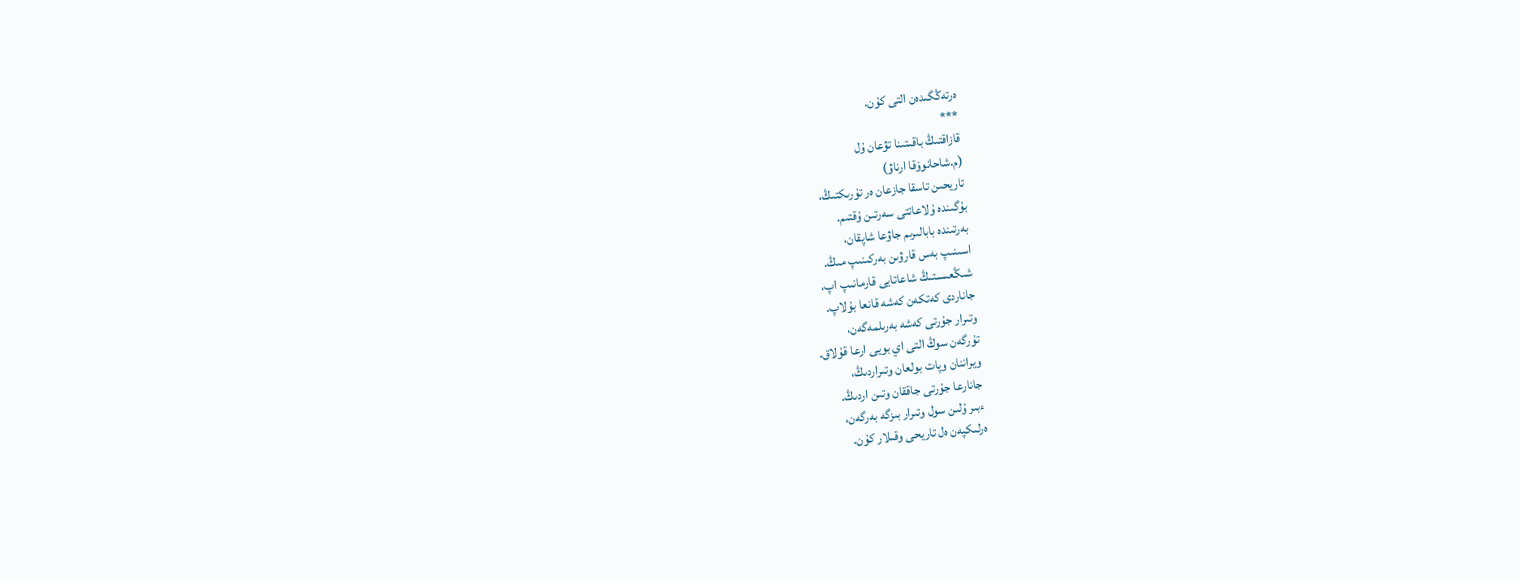ەرتەڭگىدەن التى كۇن.
***
قازاقتىڭ باقىتىنا تۋعان ۇل
(م.شاحانوۆقا ارناۋ)
تاريحىن تاسقا جازعان ەر تۇرىكتىڭ،
بۇگىندە ۇلاعاتتى سەرتىن ۇقتىم.
بەرتىندە بابالىرىم جاۋعا شاپقان،
اسىنىپ بەس قارۋىن بەركىنىپ مىڭ.
شىڭعىستىڭ شاعاتايى قارمانىپ اپ،
جاناردى كەتكەن كەشە قانعا بۇلاپ.
وتىرار جۇرتى كەشە بەرىلمەگەن،
تۇرگەن سوڭ التى اي بويى ارعا قۇلاق.
ويراننان وپات بولعان وتىراردىڭ،
جانارعا جۇرتى جاققان وتىن اردىڭ.
ءبىر ۇلىن سول وتىرار بىزگە بەرگەن،
ەرلىكپەن ەل تاريحى وقىلار كۇن.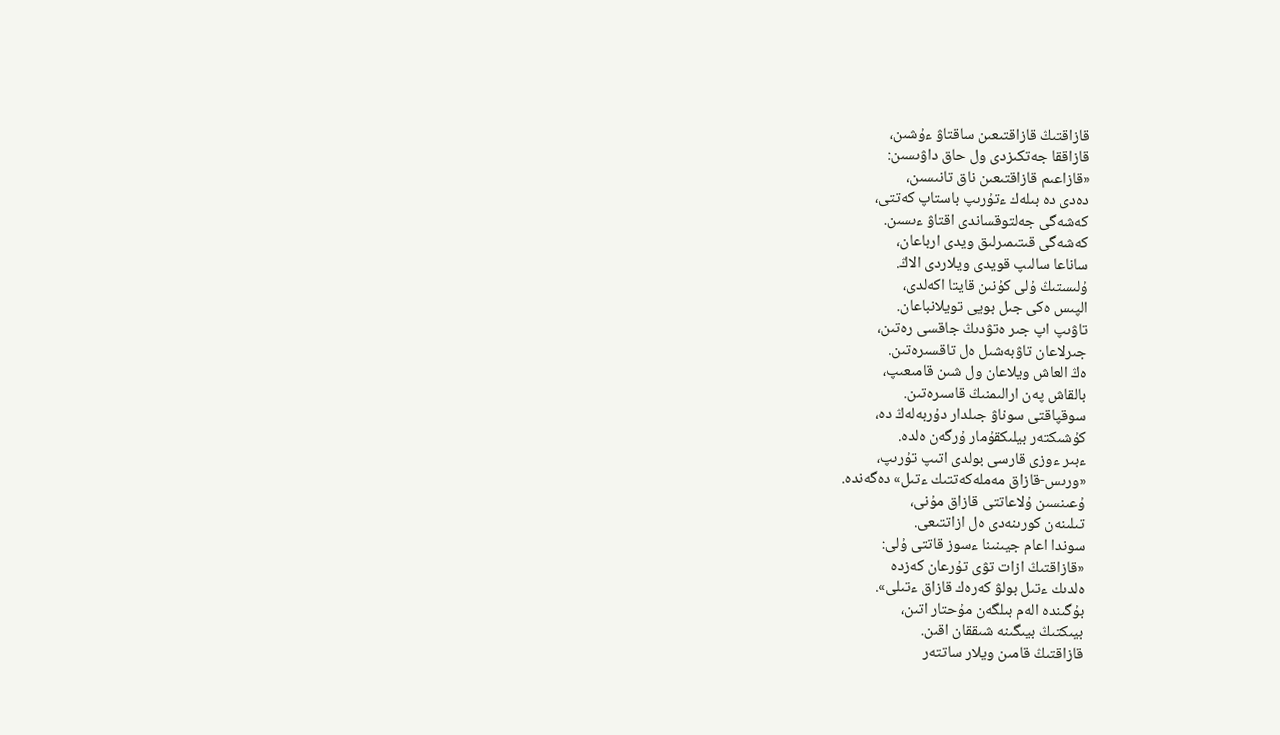قازاقتىڭ قازاقتىعىن ساقتاۋ ءۇشىن،
قازاققا جەتكىزدى ول حاق داۋىسىن:
«قازاعىم قازاقتىعىن ناق تانىسىن،
دەدى دە بىلەك ءتۇرىپ باستاپ كەتتى،
كەشەگى جەلتوقساندى اقتاۋ ءىسىن.
كەشەگى قىتىمىرلىق ويدى ارباعان،
ساناعا سالىپ قويدى ويلاردى الاڭ.
ۇلىستىڭ ۇلى كۇنىن قايتا اكەلدى،
الپىس ەكى جىل بويى تويلانباعان.
تاۋىپ اپ جىر ەتۋدىڭ جاقسى رەتىن،
جىرلاعان تاۋبەشىل ەل تاقسىرەتىن.
ەڭ العاش ويلاعان ول شىن قامىعىپ،
بالقاش پەن ارالىمنىڭ قاسىرەتىن.
سوقپاقتى سوناۋ جىلدار دۇربەلەڭ دە،
كۇشىكتەر بيلىكقۇمار ۇرگەن ەلدە.
ءبىر ءوزى قارسى بولدى اتىپ تۇرىپ،
«ورىس-قازاق مەملەكەتتىك ءتىل» دەگەندە.
ۇعىنسىن ۇلاعاتتى قازاق مۇنى،
تىلىنەن كورىنەدى ەل ازاتتىعى.
سوندا اعام جيىنىنا ءسوز قاتتى ۇلى:
«قازاقتىڭ ازات تۋى تۇرعان كەزدە
ەلدىك ءتىل بولۋ كەرەك قازاق ءتىلى».
بۇگىندە الەم بىلگەن مۇحتار اتىن،
بيىكتىڭ بيىگىنە شىققان اقىن.
قازاقتىڭ قامىن ويلار ساتتەر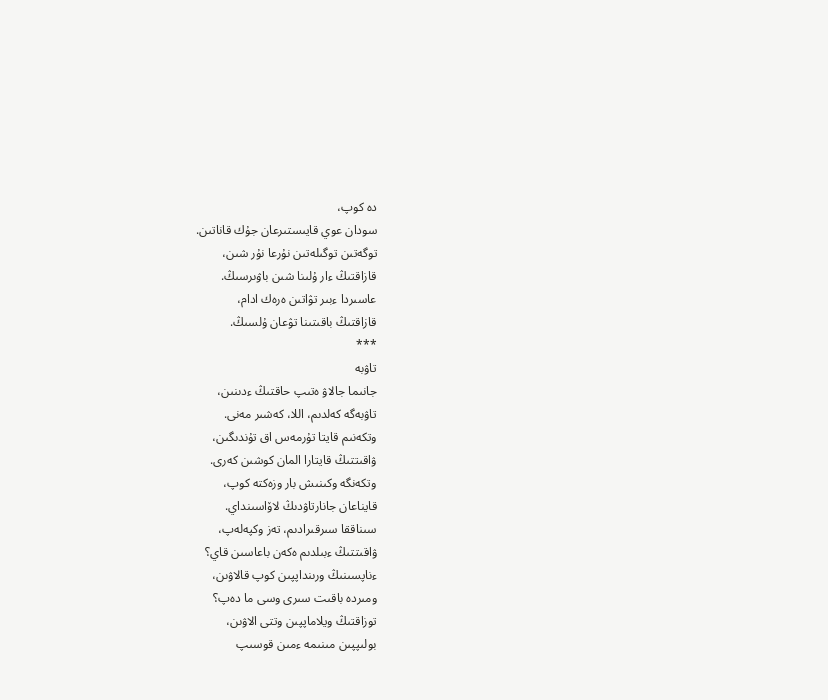دە كوپ،
سودان عوي قايىستىرعان جۇك قاناتىن.
توگەتىن توگىلەتىن نۇرعا نۇر شىن،
قازاقتىڭ ءار ۇلىنا شىن باۋىرسىڭ.
عاسىردا ءبىر تۋاتىن ەرەك ادام،
قازاقتىڭ باقىتىنا تۋعان ۇلسىڭ.
***
تاۋبە
جانىما جالاۋ ەتىپ حاقتىڭ ءدىنىن،
تاۋبەگە كەلدىم، اللا، كەشىر مەنى.
وتكەنىم قايتا تۇرمەس اق تۇندىگىن،
ۋاقىتتىڭ قايتارا المان كوشىن كەرى.
وتكەنگە وكىنىش بار وزەكتە كوپ،
قايناعان جانارتاۋدىڭ لاۆاسىنداي.
سىناققا سىرقىرادىم، تەز وكپەلەپ،
ۋاقىتتىڭ ءبىلدىم ەكەن باعاسىن قاي؟
ءناپسىنىڭ ورىنداپپىن كوپ قالاۋىن،
ومىردە باقىت سىرى وسى ما دەپ؟
توزاقتىڭ ويلاماپپىن وتتى الاۋىن،
بولىپپىن مىنىمە ءمىن قوسىپ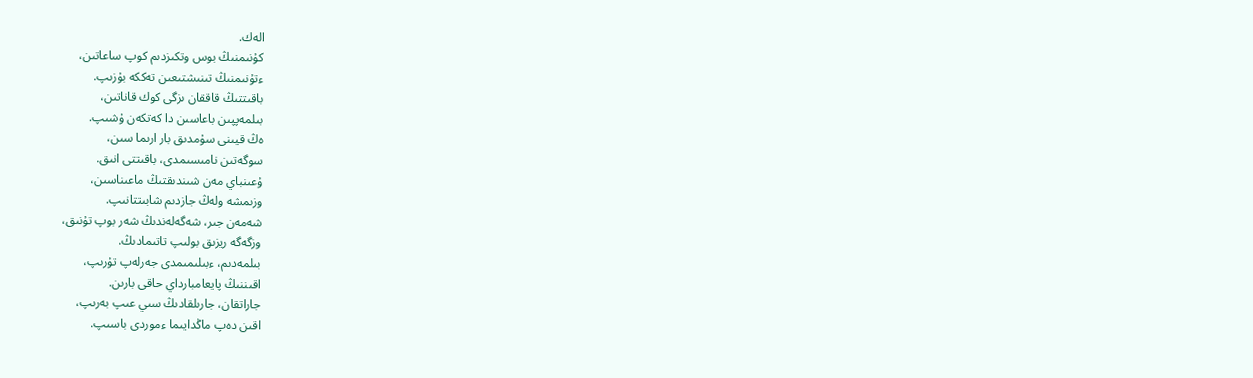الەك.
كۇنىمنىڭ بوس وتكىزدىم كوپ ساعاتىن،
ءتۇنىمنىڭ تىنىشتىعىن تەككە بۇزىپ.
باقىتتىڭ قاققان ىزگى كوك قاناتىن،
بىلمەپپىن باعاسىن دا كەتكەن ۇشىپ.
ەڭ قيىنى سۇمدىق بار ارىما سىن،
سوگەتىن نامىسىمدى، باقىتتى انىق.
ۇعىنباي مەن شىندىقتىڭ ماعىناسىن،
وزىمشە ولەڭ جازدىم شابىتتانىپ.
شەمەن جىر، شەگەلەندىڭ شەر بوپ تۇنىق،
وزگەگە ريزىق بولىپ تاتىمادىڭ.
بىلمەدىم، ءبىلىمىمدى جەرلەپ تۇرىپ،
اقىننىڭ پايعامبارداي حاقى بارىن.
جاراتقان، جارىلقادىڭ سىي عىپ بەرىپ،
اقىن دەپ ماڭدايىما ءموردى باسىپ.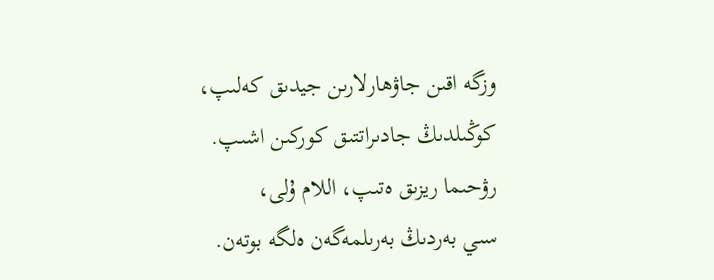وزگە اقىن جاۋھارلارىن جيدىق كەلىپ،
كوڭىلدىڭ جادىراتتىق كوركىن اشىپ.
رۋحىما ريزىق ەتىپ، اللام ۇلى،
سىي بەردىڭ بەرىلمەگەن ەلگە بوتەن.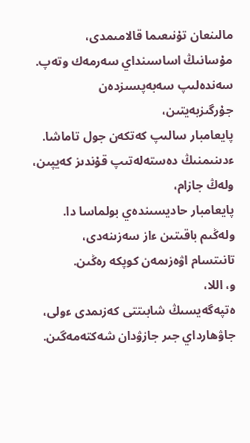مالىنعان تۇنىعىما قالامىمدى،
مۇسانىڭ اساسىنداي سەرمەك وتەپ.
سەندەلىپ سەبەپسىزدەن جۇرگىزبەيتىن،
پايعامبار سالىپ كەتكەن جول تاماشا.
ءدىنىمنىڭ دەستەلەتىپ قۇندىز كەيپىن،
ولەڭ جازام،
پايعامبار حاديسىندەي بولماسا دا.
ولەڭىم باقىتىن ءاز سەزىنەدى،
تانىتسام اۋەزىمەن كوپكە رەڭىن.
و، اللا،
ەتپەگەيسىڭ شابىتتى كەزىمدى ءولى،
جاۋھارداي جىر جازۋدان شەكتەمەگىن.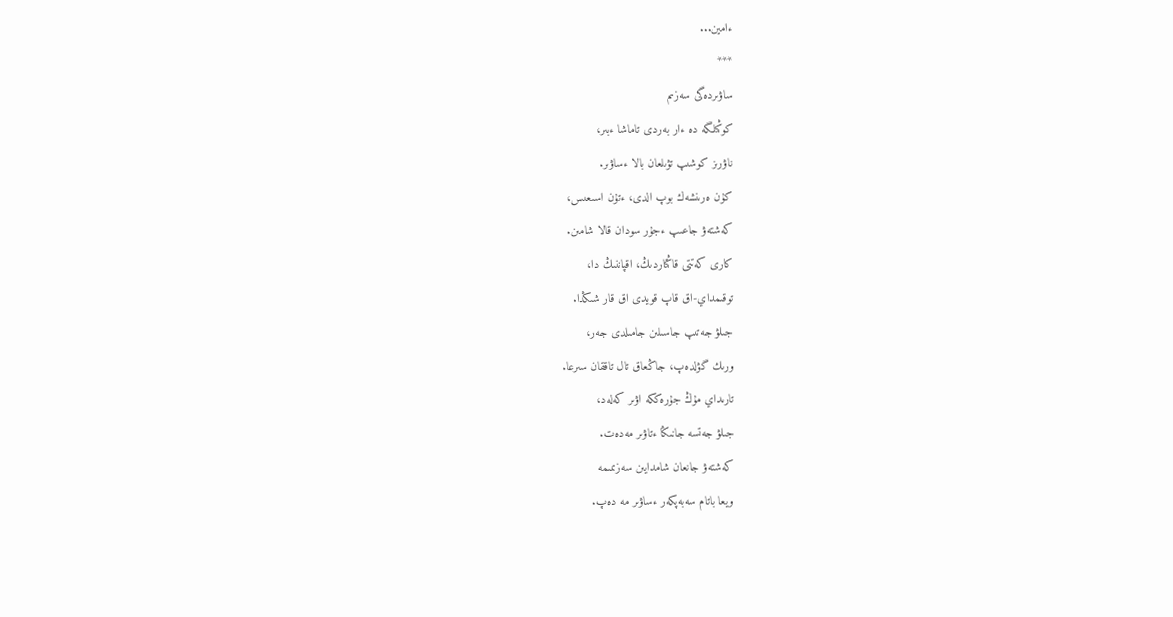ءامين...
***
ساۋىردەگى سەزىم
كوڭىلگە دە ءار بەردى تاماشا ءبىر،
ناۋرىز كوشىپ تۋىلعان بالا ءساۋىر.
كۇن ەرىنشەك بوپ الدى، ءتۇن اسىعىس،
كەشتەۋ جاعىپ ءجۇر سودان قالا شامىن.
كارى كەتتى قاڭتاردىڭ، اقپاننىڭ دا،
توقىمداي-اق قاپ قويدى اق قار شىڭدا.
جىلۋ جەتىپ جاسىلىن جامىلدى جەر،
ورىك گۋلدەپ، جاڭعاق تال تاققان سىرعا.
تارىداي مۇڭ جۇرەككە اۋىر كەلەد،
جىلۋ جەتسە جانىڭا ءتاۋىر مەدەت.
كەشتەۋ جانعان شامدايىن سەزىمىمە
ويعا باتام سەبەپكەر ءساۋىر مە دەپ.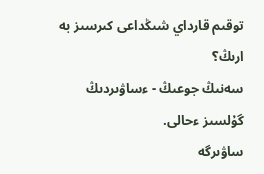توقىم قارداي شىڭداعى كىرسىز بە ارىڭ؟
سەنىڭ جوعىڭ - ءساۋىردىڭ گۇلسىز ءحالى.
ساۋىرگە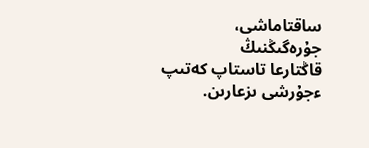ساقتاماشى،
جۇرەگىڭنىڭ
قاڭتارعا تاستاپ كەتىپ ءجۇرشى ىزعارىن.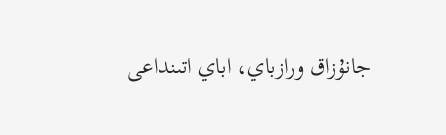جانۇزاق ورازباي، اباي اتىنداعى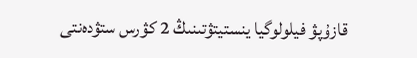قازۇپۋ فيلولوگيا ينستيتۋتىنىڭ 2 كۋرس ستۋدەنتى